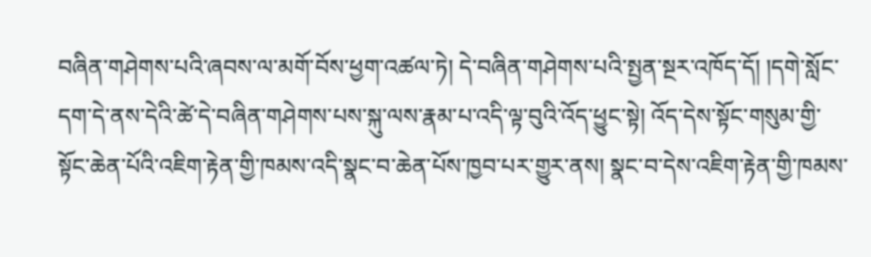བཞིན་གཤེགས་པའི་ཞབས་ལ་མགོ་བོས་ཕྱག་འཚལ་ཏེ། དེ་བཞིན་གཤེགས་པའི་སྤྱན་སྔར་འཁོད་དོ། །དགེ་སློང་དག་དེ་ནས་དེའི་ཚེ་དེ་བཞིན་གཤེགས་པས་སྐུ་ལས་རྣམ་པ་འདི་ལྟ་བུའི་འོད་ཕྱུང་སྟེ། འོད་དེས་སྟོང་གསུམ་གྱི་སྟོང་ཆེན་པོའི་འཇིག་རྟེན་གྱི་ཁམས་འདི་སྣང་བ་ཆེན་པོས་ཁྱབ་པར་གྱུར་ནས། སྣང་བ་དེས་འཇིག་རྟེན་གྱི་ཁམས་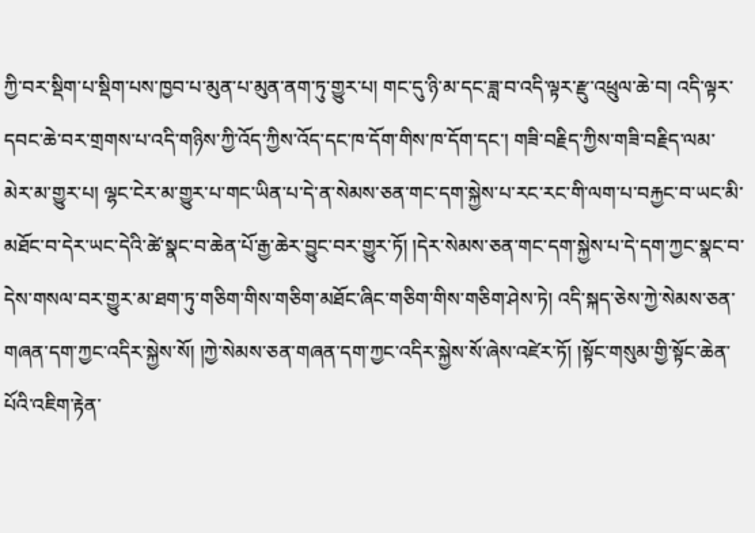ཀྱི་བར་སྡིག་པ་སྡིག་པས་ཁྱབ་པ་མུན་པ་མུན་ནག་ཏུ་གྱུར་པ། གང་དུ་ཉི་མ་དང་ཟླ་བ་འདི་ལྟར་རྫུ་འཕྲུལ་ཆེ་བ། འདི་ལྟར་དབང་ཆེ་བར་གྲགས་པ་འདི་གཉིས་ཀྱི་འོད་ཀྱིས་འོད་དང་ཁ་དོག་གིས་ཁ་དོག་དང་། གཟི་བརྗིད་ཀྱིས་གཟི་བརྗིད་ལམ་མེར་མ་གྱུར་པ། ལྷང་ངེར་མ་གྱུར་པ་གང་ཡིན་པ་དེ་ན་སེམས་ཅན་གང་དག་སྐྱེས་པ་རང་རང་གི་ལག་པ་བརྐྱང་བ་ཡང་མི་མཐོང་བ་དེར་ཡང་དེའི་ཚེ་སྣང་བ་ཆེན་པོ་རྒྱ་ཆེར་བྱུང་བར་གྱུར་ཏོ། །དེར་སེམས་ཅན་གང་དག་སྐྱེས་པ་དེ་དག་ཀྱང་སྣང་བ་དེས་གསལ་བར་གྱུར་མ་ཐག་ཏུ་གཅིག་གིས་གཅིག་མཐོང་ཞིང་གཅིག་གིས་གཅིག་ཤེས་ཏེ། འདི་སྐད་ཅེས་ཀྱེ་སེམས་ཅན་གཞན་དག་ཀྱང་འདིར་སྐྱེས་སོ། །ཀྱེ་སེམས་ཅན་གཞན་དག་ཀྱང་འདིར་སྐྱེས་སོ་ཞེས་འཛེར་ཏོ། །སྟོང་གསུམ་གྱི་སྟོང་ཆེན་པོའི་འཇིག་རྟེན་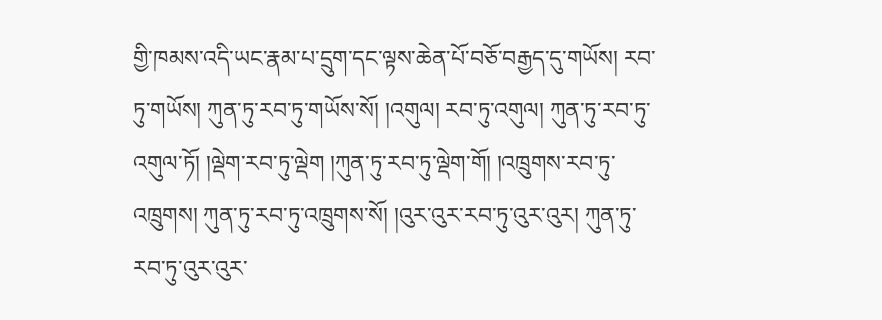གྱི་ཁམས་འདི་ཡང་རྣམ་པ་དྲུག་དང་ལྟས་ཆེན་པོ་བཅོ་བརྒྱད་དུ་གཡོས། རབ་ཏུ་གཡོས། ཀུན་ཏུ་རབ་ཏུ་གཡོས་སོ། །འགུལ། རབ་ཏུ་འགུལ། ཀུན་ཏུ་རབ་ཏུ་འགུལ་ཏོ། །ལྡེག་རབ་ཏུ་ལྡེག །ཀུན་ཏུ་རབ་ཏུ་ལྡེག་གོ། །འཁྲུགས་རབ་ཏུ་འཁྲུགས། ཀུན་ཏུ་རབ་ཏུ་འཁྲུགས་སོ། །འུར་འུར་རབ་ཏུ་འུར་འུར། ཀུན་ཏུ་རབ་ཏུ་འུར་འུར་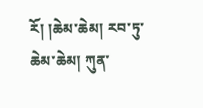རོ། །ཆེམ་ཆེམ། རབ་ཏུ་ཆེམ་ཆེམ། ཀུན་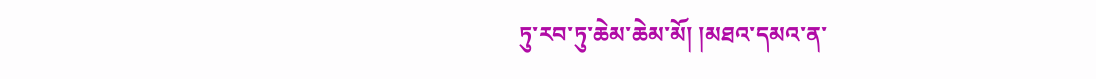ཏུ་རབ་ཏུ་ཆེམ་ཆེམ་མོ། །མཐའ་དམའ་ན་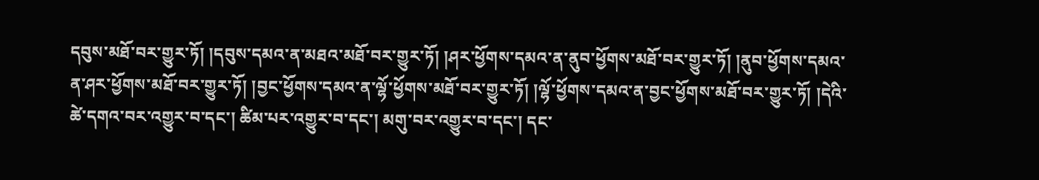དབུས་མཐོ་བར་གྱུར་ཏོ། །དབུས་དམའ་ན་མཐའ་མཐོ་བར་གྱུར་ཏོ། །ཤར་ཕྱོགས་དམའ་ན་ནུབ་ཕྱོགས་མཐོ་བར་གྱུར་ཏོ། །ནུབ་ཕྱོགས་དམའ་ན་ཤར་ཕྱོགས་མཐོ་བར་གྱུར་ཏོ། །བྱང་ཕྱོགས་དམའ་ན་ལྷོ་ཕྱོགས་མཐོ་བར་གྱུར་ཏོ། །ལྷོ་ཕྱོགས་དམའ་ན་བྱང་ཕྱོགས་མཐོ་བར་གྱུར་ཏོ། །དེའི་ཚེ་དགའ་བར་འགྱུར་བ་དང་། ཚིམ་པར་འགྱུར་བ་དང་། མགུ་བར་འགྱུར་བ་དང་། དང་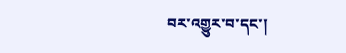བར་འགྱུར་བ་དང་།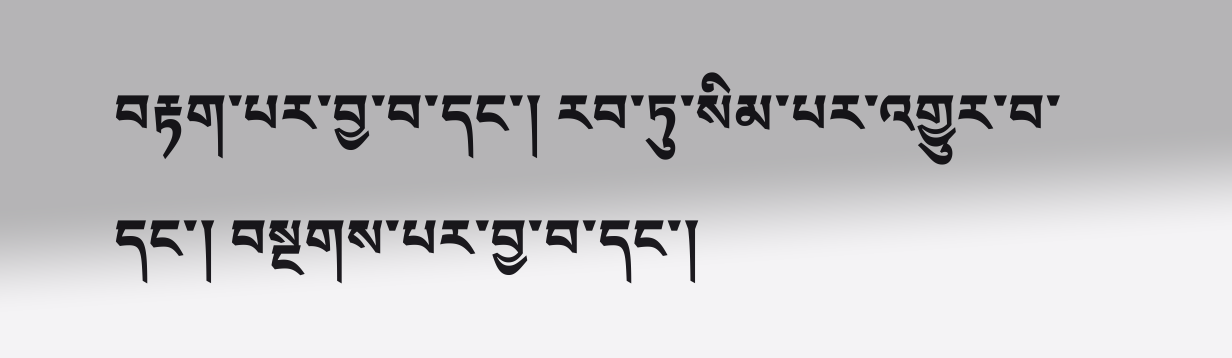བརྟག་པར་བྱ་བ་དང་། རབ་ཏུ་སིམ་པར་འགྱུར་བ་དང་། བསྔགས་པར་བྱ་བ་དང་།